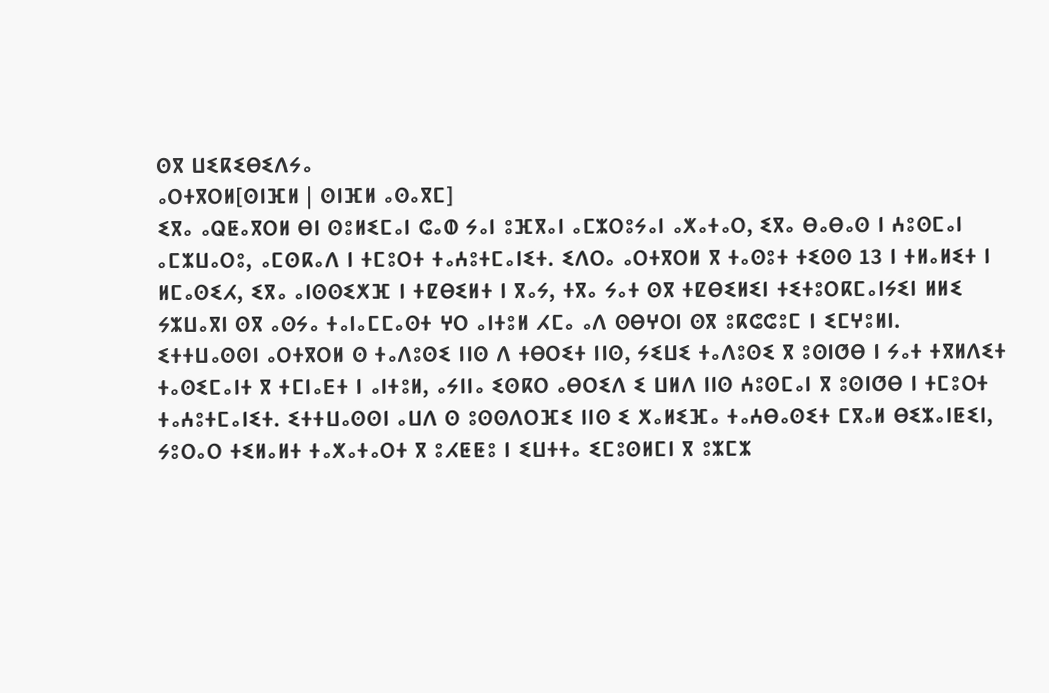ⵙⴳ ⵡⵉⴽⵉⴱⵉⴷⵢⴰ
ⴰⵔⵜⴳⵔⵍ[ⵙⵏⴼⵍ | ⵙⵏⴼⵍ ⴰⵙⴰⴳⵎ]
ⵉⴳⴰ ⴰⵕⵟⴰⴳⵔⵍ ⴱⵏ ⵙⵓⵍⵉⵎⴰⵏ ⵛⴰⵀ ⵢⴰⵏ ⵓⴼⴳⴰⵏ ⴰⵎⵣⵔⵓⵢⴰⵏ ⴰⵅⴰⵜⴰⵔ, ⵉⴳⴰ ⴱⴰⴱⴰⵙ ⵏ ⵄⵓⵙⵎⴰⵏ ⴰⵎⵣⵡⴰⵔⵓ, ⴰⵎⵙⴽⴰⴷ ⵏ ⵜⵎⵓⵔⵜ ⵜⴰⵄⵓⵜⵎⴰⵏⵉⵜ. ⵉⴷⵔⴰ ⴰⵔⵜⴳⵔⵍ ⴳ ⵜⴰⵙⵓⵜ ⵜⵉⵙⵙ 13 ⵏ ⵜⵍⴰⵍⵉⵜ ⵏ ⵍⵎⴰⵙⵉⵃ, ⵉⴳⴰ ⴰⵏⵙⵙⵉⵅⴼ ⵏ ⵜⵇⴱⵉⵍⵜ ⵏ ⴳⴰⵢ, ⵜⴳⴰ ⵢⴰⵜ ⵙⴳ ⵜⵇⴱⵉⵍⵉⵏ ⵜⵉⵜⵓⵔⴽⵎⴰⵏⵢⵉⵏ ⵍⵍⵉ ⵢⵣⵡⴰⴳⵏ ⵙⴳ ⴰⵙⵢⴰ ⵜⴰⵏⴰⵎⵎⴰⵙⵜ ⵖⵔ ⴰⵏⵜⵓⵍ ⵃⵎⴰ ⴰⴷ ⵙⴱⵖⵔⵏ ⵙⴳ ⵓⴽⵛⵛⵓⵎ ⵏ ⵉⵎⵖⵓⵍⵏ.
ⵉⵜⵜⵡⴰⵙⵙⵏ ⴰⵔⵜⴳⵔⵍ ⵙ ⵜⴰⴷⵓⵙⵉ ⵏⵏⵙ ⴷ ⵜⴱⵔⵉⵜ ⵏⵏⵙ, ⵢⵉⵡⵉ ⵜⴰⴷⵓⵙⵉ ⴳ ⵓⵙⵏⵚⴱ ⵏ ⵢⴰⵜ ⵜⴳⵍⴷⵉⵜ ⵜⴰⵙⵉⵎⴰⵏⵜ ⴳ ⵜⵎⵏⴰⴹⵜ ⵏ ⴰⵏⵜⵓⵍ, ⴰⵢⵏⵏⴰ ⵉⵙⴽⵔ ⴰⴱⵔⵉⴷ ⵉ ⵡⵍⴷ ⵏⵏⵙ ⵄⵓⵙⵎⴰⵏ ⴳ ⵓⵙⵏⵚⴱ ⵏ ⵜⵎⵓⵔⵜ ⵜⴰⵄⵓⵜⵎⴰⵏⵉⵜ. ⵉⵜⵜⵡⴰⵙⵙⵏ ⴰⵡⴷ ⵙ ⵓⵙⵙⴷⵔⴼⵉ ⵏⵏⵙ ⵉ ⵅⴰⵍⵉⴼⴰ ⵜⴰⵄⴱⴰⵙⵉⵜ ⵎⴳⴰⵍ ⴱⵉⵣⴰⵏⵟⵉⵏ, ⵢⵓⵔⴰⵔ ⵜⵉⵍⴰⵍⵜ ⵜⴰⵅⴰⵜⴰⵔⵜ ⴳ ⵓⵃⵟⵟⵓ ⵏ ⵉⵡⵜⵜⴰ ⵉⵎⵓⵙⵍⵎⵏ ⴳ ⵓⵣⵎⵣ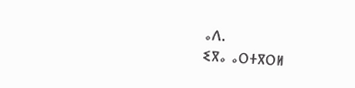ⴰⴷ.
ⵉⴳⴰ ⴰⵔⵜⴳⵔⵍ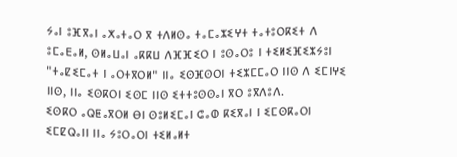ⵢⴰⵏ ⵓⴼⴳⴰⵏ ⴰⵅⴰⵜⴰⵔ ⴳ ⵜⴷⵍⵙⴰ ⵜⴰⵎⴰⵣⵉⵖⵜ ⵜⴰⵜⵓⵔⴽⵉⵜ ⴷ ⵓⵎⴰⴹⴰⵍ, ⵙⵍⴰⵡⴰⵏ ⴰⴽⴽⵡ ⴷⴼⴼⵉⵔ ⵏ ⵓⵙⴰⵔⵓ ⵏ ⵜⵉⵍⵉⴼⵉⵣⵢⵓⵏ "ⵜⴰⵇⵉⵎⴰⵜ ⵏ ⴰⵔⵜⴳⵔⵍ" ⵏⵏⴰ ⵉⵙⴼⵙⵔⵏ ⵜⵉⵣⵎⵎⴰⵔ ⵏⵏⵙ ⴷ ⵉⵎⵏⵖⵉ ⵏⵏⵙ, ⵏⵏⴰ ⵉⵙⴽⵔⵏ ⵉⵙⵎ ⵏⵏⵙ ⵉⵜⵜⵓⵙⵙⴰⵏ ⴳⵔ ⵓⴳⴷⵓⴷ.
ⵉⵙⴽⵔ ⴰⵕⵟⴰⴳⵔⵍ ⴱⵏ ⵙⵓⵍⵉⵎⴰⵏ ⵛⴰⵀ ⴽⵉⴳⴰⵏ ⵏ ⵉⵎⵙⴽⴰⵔⵏ ⵉⵎⵇⵕⴰⵏⵏ ⵏⵏⴰ ⵢⵓⵔⴰⵔⵏ ⵜⵉⵍⴰⵍⵜ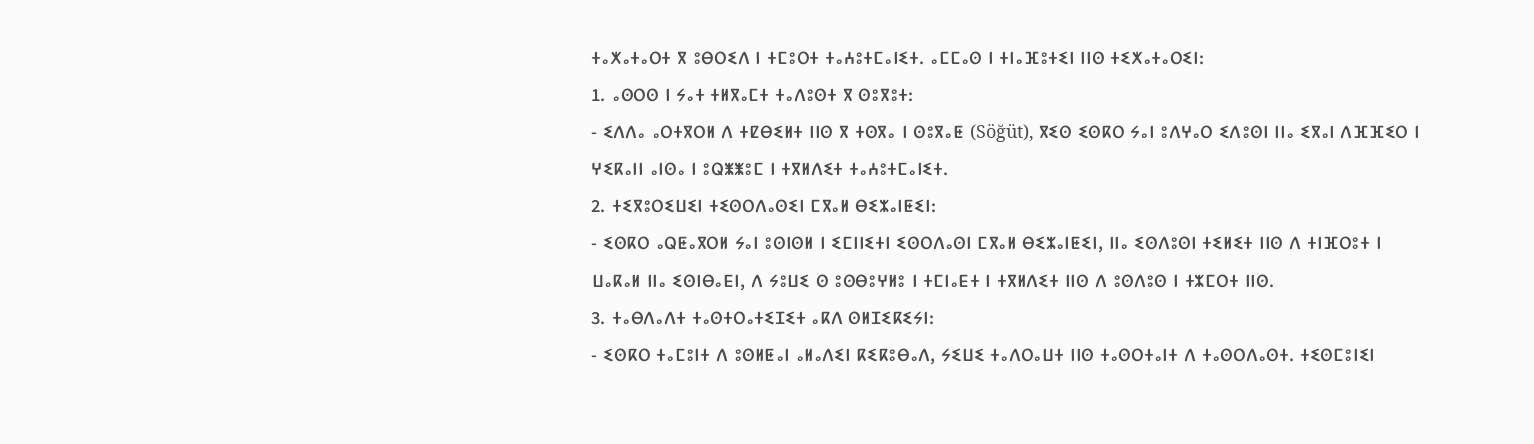ⵜⴰⵅⴰⵜⴰⵔⵜ ⴳ ⵓⴱⵔⵉⴷ ⵏ ⵜⵎⵓⵔⵜ ⵜⴰⵄⵓⵜⵎⴰⵏⵉⵜ. ⴰⵎⵎⴰⵙ ⵏ ⵜⵏⴰⴼⵓⵜⵉⵏ ⵏⵏⵙ ⵜⵉⵅⴰⵜⴰⵔⵉⵏ:
1. ⴰⵙⵔⵙ ⵏ ⵢⴰⵜ ⵜⵍⴳⴰⵎⵜ ⵜⴰⴷⵓⵙⵜ ⴳ ⵙⵓⴳⵓⵜ:
- ⵉⴷⴷⴰ ⴰⵔⵜⴳⵔⵍ ⴷ ⵜⵇⴱⵉⵍⵜ ⵏⵏⵙ ⴳ ⵜⵙⴳⴰ ⵏ ⵙⵓⴳⴰⵟ (Söğüt), ⴳⵉⵙ ⵉⵙⴽⵔ ⵢⴰⵏ ⵓⴷⵖⴰⵔ ⵉⴷⵓⵙⵏ ⵏⵏⴰ ⵉⴳⴰⵏ ⴷⴼⴼⵉⵔ ⵏ ⵖⵉⴽⴰⵏⵏ ⴰⵏⵙⴰ ⵏ ⵓⵕⵥⵥⵓⵎ ⵏ ⵜⴳⵍⴷⵉⵜ ⵜⴰⵄⵓⵜⵎⴰⵏⵉⵜ.
2. ⵜⵉⴳⵓⵔⵉⵡⵉⵏ ⵜⵉⵙⵔⴷⴰⵙⵉⵏ ⵎⴳⴰⵍ ⴱⵉⵣⴰⵏⵟⵉⵏ:
- ⵉⵙⴽⵔ ⴰⵕⵟⴰⴳⵔⵍ ⵢⴰⵏ ⵓⵙⵏⵙⵍ ⵏ ⵉⵎⵏⵏⵉⵜⵏ ⵉⵙⵔⴷⴰⵙⵏ ⵎⴳⴰⵍ ⴱⵉⵣⴰⵏⵟⵉⵏ, ⵏⵏⴰ ⵉⵙⴷⵓⵙⵏ ⵜⵉⵍⵉⵜ ⵏⵏⵙ ⴷ ⵜⵏⴼⵔⵓⵜ ⵏ ⵡⴰⴽⴰⵍ ⵏⵏⴰ ⵉⵙⵏⴱⴰⴹⵏ, ⴷ ⵢⵓⵡⵉ ⵙ ⵓⵙⴱⵓⵖⵍⵓ ⵏ ⵜⵎⵏⴰⴹⵜ ⵏ ⵜⴳⵍⴷⵉⵜ ⵏⵏⵙ ⴷ ⵓⵙⴷⵓⵙ ⵏ ⵜⵣⵎⵔⵜ ⵏⵏⵙ.
3. ⵜⴰⴱⴷⴰⴷⵜ ⵜⴰⵙⵜⵔⴰⵜⵉⵊⵉⵜ ⴰⴽⴷ ⵙⵍⵊⵉⴽⵉⵢⵏ:
- ⵉⵙⴽⵔ ⵜⴰⵎⵓⵏⵜ ⴷ ⵓⵙⵍⵟⴰⵏ ⴰⵍⴰⴷⵉⵏ ⴽⵉⴽⵓⴱⴰⴷ, ⵢⵉⵡⵉ ⵜⴰⴷⵔⴰⵡⵜ ⵏⵏⵙ ⵜⴰⵙⵔⵜⴰⵏⵜ ⴷ ⵜⴰⵙⵔⴷⴰⵙⵜ. ⵜⵉⵙⵎⵓⵏⵉⵏ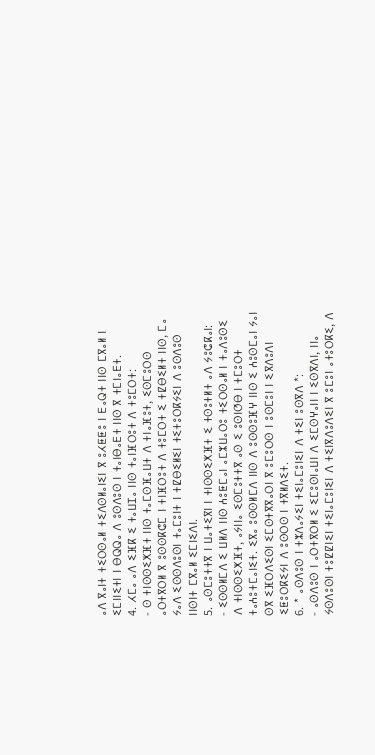ⴰⴷ ⴳⴰⵏⵜ ⵜⵉⵔⵙⴰⵍ ⵜⵉⴷⵙⵍⴰⵏⵉⵏ ⴳ ⵓⵃⵟⵟⵓ ⵏ ⴹⴰⵕⵜ ⵏⵏⵙ ⵎⴳⴰⵍ ⵏ ⵉⵎⵏⵏⵉⵜⵏ ⵏ ⴱⵕⵕⴰ ⴷ ⵓⵙⴷⵓⵙ ⵏ ⵜⴰⵏⴱⴰⴹⵜ ⵏⵏⵙ ⴳ ⵜⵎⵏⴰⴹⵜ.
4. ⵃⵎⴰ ⴰⴷ ⵉⴼⴽ ⵉ ⵜⴰⵡⵊⴰ ⵏⵏⵙ ⵜⴰⵏⴼⵔⵓⵜ ⴷ ⵜⵓⵎⵔⵜ:
- ⵙ ⵜⵏⵙⵙⵉⵅⴼⵜ ⵏⵏⵙ ⵜⴰⵎⵙⴼⴰⵡⵜ ⴷ ⵜⵏⴰⴼⵓⵜ, ⵉⵙⵎⵓⵔⵙ ⴰⵔⵜⴳⵔⵍ ⴳ ⵓⵙⵙⴽⵛⵎ ⵏ ⵜⵏⴼⵔⵓⵜ ⴷ ⵜⵓⵎⵔⵜ ⵉ ⵜⵇⴱⵉⵍⵜ ⵏⵏⵙ, ⵎⴰ ⵢⴰⴷ ⵉⵙⵙⴷⵓⵙⵏ ⵜⴰⵎⵓⵏⵜ ⵏ ⵜⵇⴱⵉⵍⵉⵏ ⵜⵉⵜⵓⵔⴽⵢⵉⵏ ⴷ ⵓⵙⴷⵓⵙ ⵏⵏⵙⵏⵜ ⵎⴳⴰⵍ ⵉⵎⵏⵉⴷⵏ.
5. ⴰⵙⵎⵓⵜⵜⴳ ⵏ ⵡⴰⵜⵉⴳⵏ ⵏ ⵜⵏⵙⵙⵉⵅⴼⵜ ⵉ ⵜⵙⵓⵜⵍⵜ ⴰⴷ ⵢⵓⵛⴽⴰⵏ:
- ⵉⵙⵙⵍⵎⴷ ⵉ ⵡⵍⴷ ⵏⵏⵙ ⵄⵓⵟⵎⴰⵏ ⴰⵎⵣⵡⴰⵔⵓ ⵜⵉⵔⵙⴰⵍ ⵏ ⵜⴰⴷⵓⵙⵉ ⴷ ⵜⵏⵙⵙⵉⵅⴼⵜ, ⴰⵢⵏⵏⴰ ⵉⵙⵎⵓⵜⵜⴳ ⴰⵙ ⵉ ⵓⵙⵏⵚⴱ ⵏ ⵜⵎⵓⵔⵜ ⵜⴰⵄⵓⵜⵎⴰⵏⵉⵜ. ⵉⴳⴰ ⵓⵙⵙⵍⵎⴷ ⵏⵏⵙ ⴷ ⵓⵙⵙⵓⴼⵖ ⵏⵏⵙ ⵉ ⵄⵓⵙⵎⴰⵏ ⵢⴰⵏ ⵙⴳ ⵉⴼⵔⴷⵉⵙⵏ ⵉⵎⵙⵜⴳⴳⴰⵔⵏ ⴳ ⵓⵎⵓⵔⵙ ⵏ ⵓⵙⵎⵓⵏ ⵏ ⵉⴳⴷⵓⴷⵏ ⵉⵟⵓⵔⴽⵉⵢⵏ ⴷ ⵓⵙⵔⵙ ⵏ ⵜⴳⵍⴷⵉⵜ.
6. * ⴰⵙⴷⵓⵙ ⵏ ⵜⵣⴷⴰⵢⵉⵏ ⵜⵉⵏⴰⵎⵓⵏⵉⵏ ⴷ ⵜⵉⵏ ⵓⵙⴳⴷ *:
- ⴰⵙⴷⵓⵙ ⵏ ⴰⵔⵜⴳⵔⵍ ⵉ ⵉⵎⵓⵙⵏⴰⵡⵏ ⴷ ⵉⵎⵙⵖⴰⵏⵏ ⵏ ⵉⵙⴳⴷⵏ, ⵏⵏⴰ ⵢⵙⴷⵓⵙⵏ ⵜⵓⵇⵇⵏⵉⵏ ⵜⵉⵏⴰⵎⵓⵏⵉⵏ ⴷ ⵜⵉⵏⴳⴷⵓⴷⵉⵏ ⴳ ⵓⵎⵓⵏ ⴰⵜⵓⵔⴽⵉ, ⴷ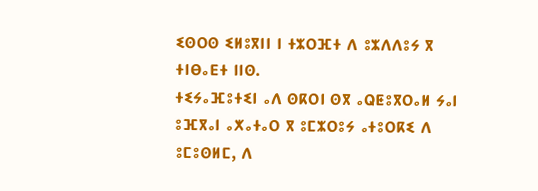ⵉⵙⵔⵙ ⵉⵍⵓⴳⵏⵏ ⵏ ⵜⵣⵔⴼⵜ ⴷ ⵓⵣⴷⴷⵓⵢ ⴳ ⵜⵏⴱⴰⴹⵜ ⵏⵏⵙ.
ⵜⵉⵢⴰⴼⵓⵜⵉⵏ ⴰⴷ ⵙⴽⵔⵏ ⵙⴳ ⴰⵕⵟⵓⴳⵔⴰⵍ ⵢⴰⵏ ⵓⴼⴳⴰⵏ ⴰⵅⴰⵜⴰⵔ ⴳ ⵓⵎⵣⵔⵓⵢ ⴰⵜⵓⵔⴽⵉ ⴷ ⵓⵎⵓⵙⵍⵎ, ⴷ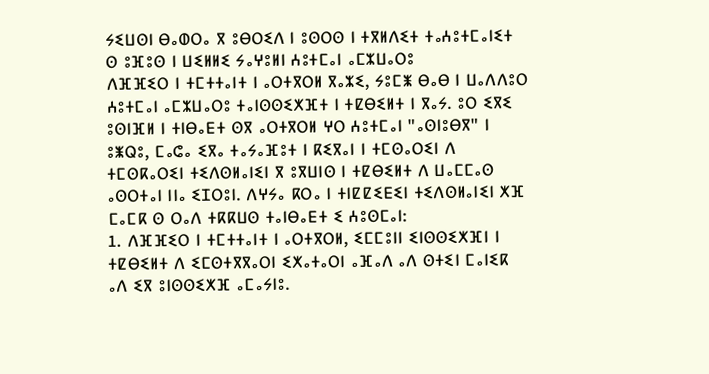ⵢⵉⵡⵙⵏ ⴱⴰⵀⵔⴰ ⴳ ⵓⴱⵔⵉⴷ ⵏ ⵓⵙⵔⵙ ⵏ ⵜⴳⵍⴷⵉⵜ ⵜⴰⵄⵓⵜⵎⴰⵏⵉⵜ ⵙ ⵓⴼⵓⵙ ⵏ ⵡⵉⵍⵍⵉ ⵢⴰⵖⵓⵍⵏ ⵄⵓⵜⵎⴰⵏ ⴰⵎⵣⵡⴰⵔⵓ
ⴷⴼⴼⵉⵔ ⵏ ⵜⵎⵜⵜⴰⵏⵜ ⵏ ⴰⵔⵜⴳⵔⵍ ⴳⴰⵣⵉ, ⵢⵓⵎⵥ ⴱⴰⴱ ⵏ ⵡⴰⴷⴷⵓⵔ ⵄⵓⵜⵎⴰⵏ ⴰⵎⵣⵡⴰⵔⵓ ⵜⴰⵏⵙⵙⵉⵅⴼⵜ ⵏ ⵜⵇⴱⵉⵍⵜ ⵏ ⴳⴰⵢ. ⵓⵔ ⵉⴳⵉ ⵓⵙⵏⴼⵍ ⵏ ⵜⵏⴱⴰⴹⵜ ⵙⴳ ⴰⵔⵜⴳⵔⵍ ⵖⵔ ⵄⵓⵜⵎⴰⵏ "ⴰⵙⵏⵓⴱⴳ" ⵏ ⵓⵥⵕⵓ, ⵎⴰⵛⴰ ⵉⴳⴰ ⵜⴰⵢⴰⴼⵓⵜ ⵏ ⴽⵉⴳⴰⵏ ⵏ ⵜⵎⵙⴰⵔⵉⵏ ⴷ ⵜⵎⵙⴽⴰⵔⵉⵏ ⵜⵉⴷⵙⵍⴰⵏⵉⵏ ⴳ ⵓⴳⵡⵏⵙ ⵏ ⵜⵇⴱⵉⵍⵜ ⴷ ⵡⴰⵎⵎⴰⵙ ⴰⵙⵔⵜⴰⵏ ⵏⵏⴰ ⵉⵊⵔⵓⵏ. ⴷⵖⵢⴰ ⴽⵔⴰ ⵏ ⵜⵏⵇⵇⵉⴹⵉⵏ ⵜⵉⴷⵙⵍⴰⵏⵉⵏ ⵅⴼ ⵎⴰⵎⴽ ⵙ ⵔⴰⴷ ⵜⴽⴽⵡⵙ ⵜⴰⵏⴱⴰⴹⵜ ⵉ ⵄⵓⵙⵎⴰⵏ:
1. ⴷⴼⴼⵉⵔ ⵏ ⵜⵎⵜⵜⴰⵏⵜ ⵏ ⴰⵔⵜⴳⵔⵍ, ⵉⵎⵎⵓⵏⵏ ⵉⵏⵙⵙⵉⵅⴼⵏ ⵏ ⵜⵇⴱⵉⵍⵜ ⴷ ⵉⵎⵙⵜⴳⴳⴰⵔⵏ ⵉⵅⴰⵜⴰⵔⵏ ⴰⴼⴰⴷ ⴰⴷ ⵙⵜⵉⵏ ⵎⴰⵏⵉⴽ ⴰⴷ ⵉⴳ ⵓⵏⵙⵙⵉⵅⴼ ⴰⵎⴰⵢⵏⵓ.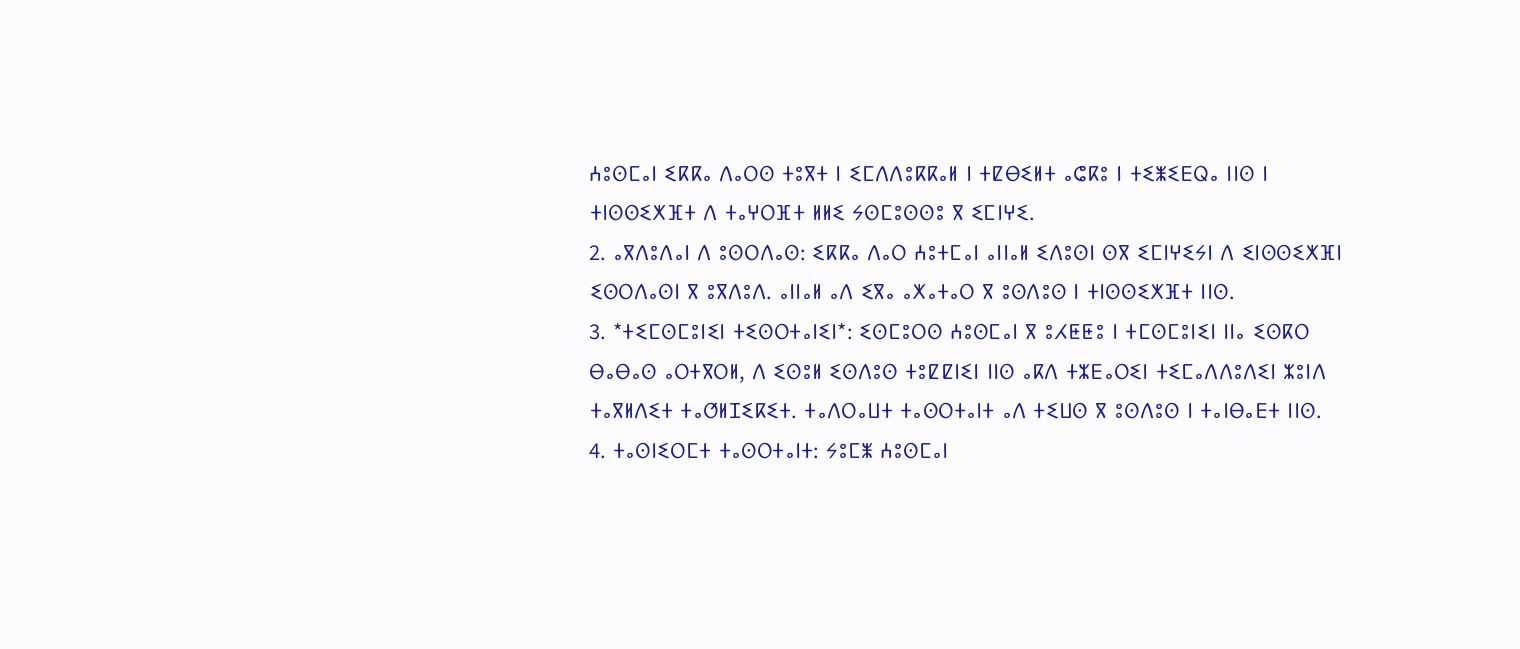ⵄⵓⵙⵎⴰⵏ ⵉⴽⴽⴰ ⴷⴰⵔⵙ ⵜⵓⴳⵜ ⵏ ⵉⵎⴷⴷⵓⴽⴽⴰⵍ ⵏ ⵜⵇⴱⵉⵍⵜ ⴰⵛⴽⵓ ⵏ ⵜⵉⵥⵉⴹⵕⴰ ⵏⵏⵙ ⵏ ⵜⵏⵙⵙⵉⵅⴼⵜ ⴷ ⵜⴰⵖⵔⴼⵜ ⵍⵍⵉ ⵢⵙⵎⵓⵙⵙⵓ ⴳ ⵉⵎⵏⵖⵉ.
2. ⴰⴳⴷⵓⴷⴰⵏ ⴷ ⵓⵙⵔⴷⴰⵙ: ⵉⴽⴽⴰ ⴷⴰⵔ ⵄⵓⵜⵎⴰⵏ ⴰⵏⵏⴰⵍ ⵉⴷⵓⵙⵏ ⵙⴳ ⵉⵎⵏⵖⵉⵢⵏ ⴷ ⵉⵏⵙⵙⵉⵅⴼⵏ ⵉⵙⵔⴷⴰⵙⵏ ⴳ ⵓⴳⴷⵓⴷ. ⴰⵏⵏⴰⵍ ⴰⴷ ⵉⴳⴰ ⴰⵅⴰⵜⴰⵔ ⴳ ⵓⵙⴷⵓⵙ ⵏ ⵜⵏⵙⵙⵉⵅⴼⵜ ⵏⵏⵙ.
3. *ⵜⵉⵎⵙⵎⵓⵏⵉⵏ ⵜⵉⵙⵔⵜⴰⵏⵉⵏ*: ⵉⵙⵎⵓⵔⵙ ⵄⵓⵙⵎⴰⵏ ⴳ ⵓⵃⵟⵟⵓ ⵏ ⵜⵎⵙⵎⵓⵏⵉⵏ ⵏⵏⴰ ⵉⵙⴽⵔ ⴱⴰⴱⴰⵙ ⴰⵔⵜⴳⵔⵍ, ⴷ ⵉⵙⵓⵍ ⵉⵙⴷⵓⵙ ⵜⵓⵇⵇⵏⵉⵏ ⵏⵏⵙ ⴰⴽⴷ ⵜⵣⴹⴰⵔⵉⵏ ⵜⵉⵎⴰⴷⴷⵓⴷⵉⵏ ⵣⵓⵏⴷ ⵜⴰⴳⵍⴷⵉⵜ ⵜⴰⵚⵍⵊⵉⴽⵉⵜ. ⵜⴰⴷⵔⴰⵡⵜ ⵜⴰⵙⵔⵜⴰⵏⵜ ⴰⴷ ⵜⵉⵡⵙ ⴳ ⵓⵙⴷⵓⵙ ⵏ ⵜⴰⵏⴱⴰⴹⵜ ⵏⵏⵙ.
4. ⵜⴰⵙⵏⵉⵔⵎⵜ ⵜⴰⵙⵔⵜⴰⵏⵜ: ⵢⵓⵎⵥ ⵄⵓⵙⵎⴰⵏ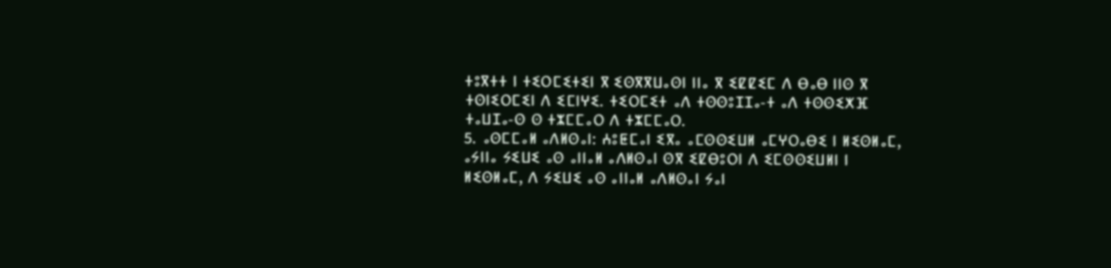ⵜⵓⴳⵜⵜ ⵏ ⵜⵉⵔⵎⵉⵜⵉⵏ ⴳ ⵉⵙⴳⴳⵡⴰⵙⵏ ⵏⵏⴰ ⴳ ⵉⵇⵇⵉⵎ ⴷ ⴱⴰⴱ ⵏⵏⵙ ⴳ ⵜⵙⵏⵉⵔⵎⵉⵏ ⴷ ⵉⵎⵏⵖⵉ. ⵜⵉⵔⵎⵉⵜ ⴰⴷ ⵜⵙⵙⵓⵊⵊⴰ-ⵜ ⴰⴷ ⵜⵙⵙⵉⵅⴼ ⵜⴰⵡⵊⴰ-ⵙ ⵙ ⵜⵣⵎⵎⴰⵔ ⴷ ⵜⵣⵎⵎⴰⵔ.
5. ⴰⵙⵎⵎⴰⵍ ⴰⴷⵍⵙⴰⵏ: ⵄⵓⵟⵎⴰⵏ ⵉⴳⴰ ⴰⵎⵙⵙⵉⵡⵍ ⴰⵎⵖⵔⴰⴱⵉ ⵏ ⵍⵉⵙⵍⴰⵎ, ⴰⵢⵏⵏⴰ ⵢⵉⵡⵉ ⴰⵙ ⴰⵏⵏⴰⵍ ⴰⴷⵍⵙⴰⵏ ⵙⴳ ⵉⵇⴱⵓⵔⵏ ⴷ ⵉⵎⵙⵙⵉⵡⵍⵏ ⵏ ⵍⵉⵙⵍⴰⵎ, ⴷ ⵢⵉⵡⵉ ⴰⵙ ⴰⵏⵏⴰⵍ ⴰⴷⵍⵙⴰⵏ ⵢⴰⵏ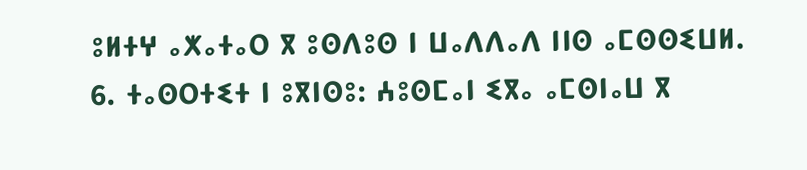ⵓⵍⵜⵖ ⴰⵅⴰⵜⴰⵔ ⴳ ⵓⵙⴷⵓⵙ ⵏ ⵡⴰⴷⴷⴰⴷ ⵏⵏⵙ ⴰⵎⵙⵙⵉⵡⵍ.
6. ⵜⴰⵙⵔⵜⵉⵜ ⵏ ⵓⴳⵏⵙⵓ: ⵄⵓⵙⵎⴰⵏ ⵉⴳⴰ ⴰⵎⵙⵏⴰⵡ ⴳ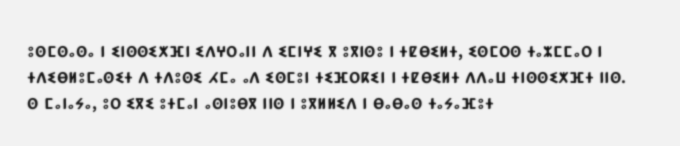ⵓⵙⵎⵙⴰⵙⴰ ⵏ ⵉⵏⵙⵙⵉⵅⴼⵏ ⵉⴷⵖⵔⴰⵏⵏ ⴷ ⵉⵎⵏⵖⵉ ⴳ ⵓⴳⵏⵙⵓ ⵏ ⵜⵇⴱⵉⵍⵜ, ⵉⵙⵎⵔⵙ ⵜⴰⵣⵎⵎⴰⵔ ⵏ ⵜⴷⵉⴱⵍⵓⵎⴰⵙⵉⵜ ⴷ ⵜⴷⵓⵙⵉ ⵃⵎⴰ ⴰⴷ ⵉⵙⵎⵓⵏ ⵜⵉⴼⵔⴽⵉⵏ ⵏ ⵜⵇⴱⵉⵍⵜ ⴷⴷⴰⵡ ⵜⵏⵙⵙⵉⵅⴼⵜ ⵏⵏⵙ.
ⵙ ⵎⴰⵏⴰⵢⴰ, ⵓⵔ ⵉⴳⵉ ⵓⵜⵎⴰⵏ ⴰⵙⵏⵓⴱⴳ ⵏⵏⵙ ⵏ ⵓⴳⵍⵍⵉⴷ ⵏ ⴱⴰⴱⴰⵙ ⵜⴰⵢⴰⴼⵓⵜ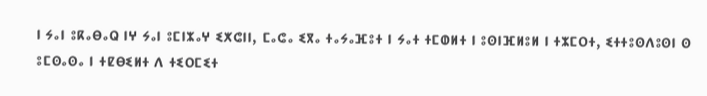ⵏ ⵢⴰⵏ ⵓⴽⴰⴱⴰⵕ ⵏⵖ ⵢⴰⵏ ⵓⵎⵏⵣⴰⵖ ⵉⵅⵛⵏⵏ, ⵎⴰⵛⴰ ⵉⴳⴰ ⵜⴰⵢⴰⴼⵓⵜ ⵏ ⵢⴰⵜ ⵜⵎⵀⵍⵜ ⵏ ⵓⵙⵏⴼⵍⵓⵍ ⵏ ⵜⵣⵎⵔⵜ, ⵉⵜⵜⵓⵙⴷⵓⵙⵏ ⵙ ⵓⵎⵙⴰⵙⴰ ⵏ ⵜⵇⴱⵉⵍⵜ ⴷ ⵜⵉⵔⵎⵉⵜ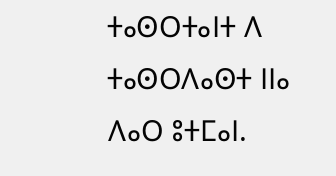ⵜⴰⵙⵔⵜⴰⵏⵜ ⴷ ⵜⴰⵙⵔⴷⴰⵙⵜ ⵏⵏⴰ ⴷⴰⵔ ⵓⵜⵎⴰⵏ.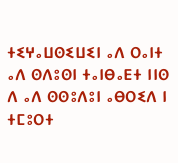ⵜⵉⵖⴰⵡⵙⵉⵡⵉⵏ ⴰⴷ ⵔⴰⵏⵜ ⴰⴷ ⵙⴷⵓⵙⵏ ⵜⴰⵏⴱⴰⴹⵜ ⵏⵏⵙ ⴷ ⴰⴷ ⵙⵙⵓⴷⵓⵏ ⴰⴱⵔⵉⴷ ⵏ ⵜⵎⵓⵔⵜ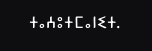ⵜⴰⵄⵓⵜⵎⴰⵏⵉⵜ.